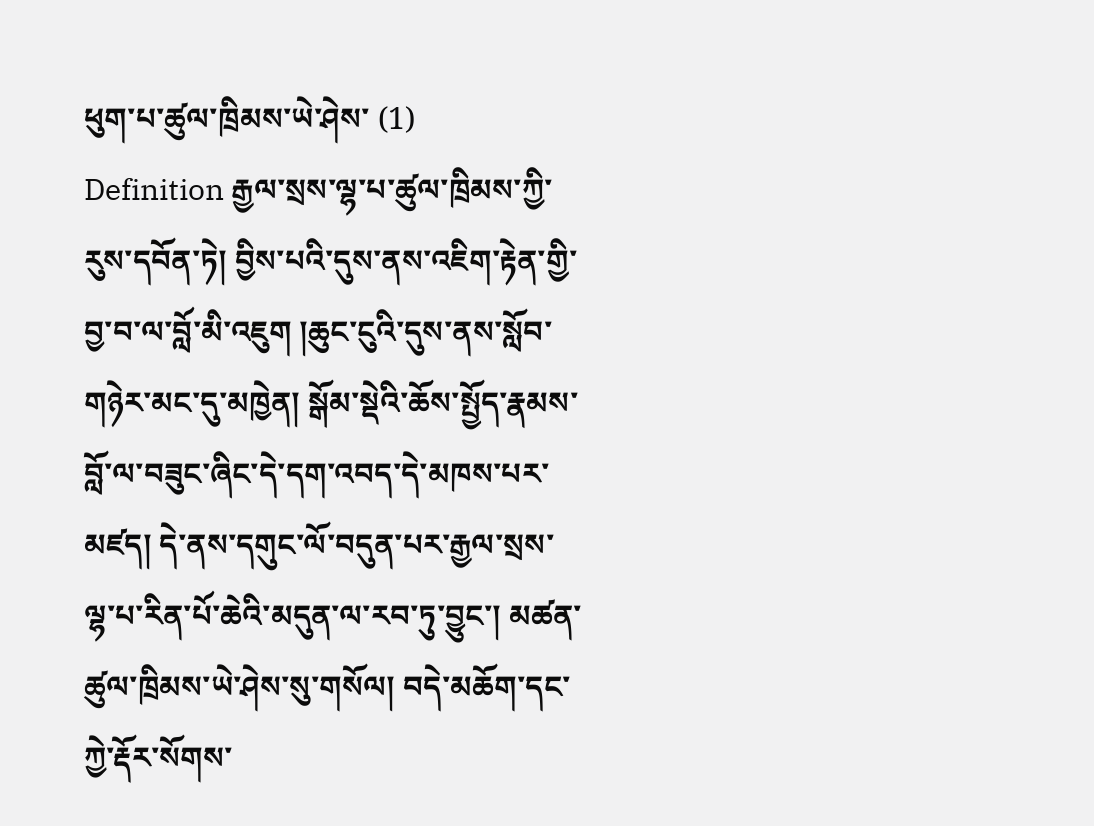ཕུག་པ་ཚུལ་ཁྲིམས་ཡེ་ཤེས་ (1)
Definition རྒྱལ་སྲས་ལྷ་པ་ཚུལ་ཁྲིམས་ཀྱི་རུས་དབོན་ཏེ། བྱིས་པའི་དུས་ནས་འཇིག་རྟེན་གྱི་བྱ་བ་ལ་བློ་མི་འཇུག །ཆུང་ངུའི་དུས་ནས་སློབ་གཉེར་མང་དུ་མཁྱེན། སྒོམ་སྡེའི་ཆོས་སྤྱོད་རྣམས་བློ་ལ་བཟུང་ཞིང་དེ་དག་འབད་དེ་མཁས་པར་མཛད། དེ་ནས་དགུང་ལོ་བདུན་པར་རྒྱལ་སྲས་ལྷ་པ་རིན་པོ་ཆེའི་མདུན་ལ་རབ་ཏུ་བྱུང་། མཚན་ཚུལ་ཁྲིམས་ཡེ་ཤེས་སུ་གསོལ། བདེ་མཆོག་དང་ཀྱེ་རྡོར་སོགས་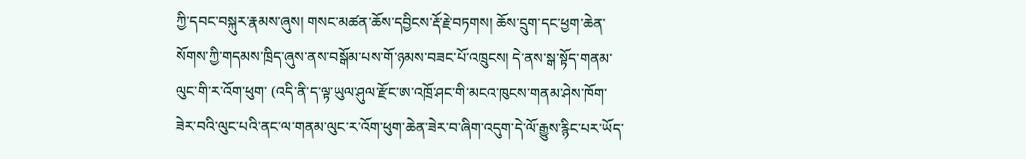ཀྱི་དབང་བསྐུར་རྣམས་ཞུས། གསང་མཚན་ཆོས་དབྱིངས་རྡོ་རྗེ་བཏགས། ཆོས་དྲུག་དང་ཕྱག་ཆེན་སོགས་ཀྱི་གདམས་ཁྲིད་ཞུས་ནས་བསྒོམ་པས་གོ་ཉམས་བཟང་པོ་འཁྲུངས། དེ་ནས་སྒ་སྟོད་གནམ་ལུང་གི་ར་འོག་ཕུག་ (འདི་ནི་ད་ལྟ་ཡུལ་ཤུལ་རྫོང་ཨ་འཁྲོ་ཤང་གི་མངའ་ཁུངས་གནམ་ཤེས་ཁོག་ཟེར་བའི་ལུང་པའི་ནང་ལ་གནམ་ལུང་ར་འོག་ཕུག་ཆེན་ཟེར་བ་ཞིག་འདུག་དེ་ལོ་རྒྱུས་རྙིང་པར་ཡོད་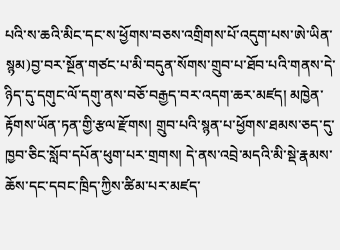པའི་ས་ཆའི་མིང་དང་ས་ཕྱོགས་བཅས་འགྲིགས་པོ་འདུག་པས་ཨེ་ཡིན་སྙམ)བྱ་བར་སྔོན་གཙང་པ་མི་བདུན་སོགས་གྲུབ་པ་ཐོབ་པའི་གནས་དེ་ཉིད་དུ་དགུང་ལོ་དགུ་ནས་བཅོ་བརྒྱད་བར་འདག་ཆར་མཛད། མཁྱེན་རྟོགས་ཡོན་ཏན་གྱི་རྩལ་རྫོགས། གྲུབ་པའི་སྙན་པ་ཕྱོགས་ཐམས་ཅད་དུ་ཁྱབ་ཅིང་སློབ་དཔོན་ཕུག་པར་གྲགས། དེ་ནས་འབྲེ་མདའི་མི་སྡེ་རྣམས་ཆོས་དང་དབང་ཁྲིད་ཀྱིས་ཚིམ་པར་མཛད་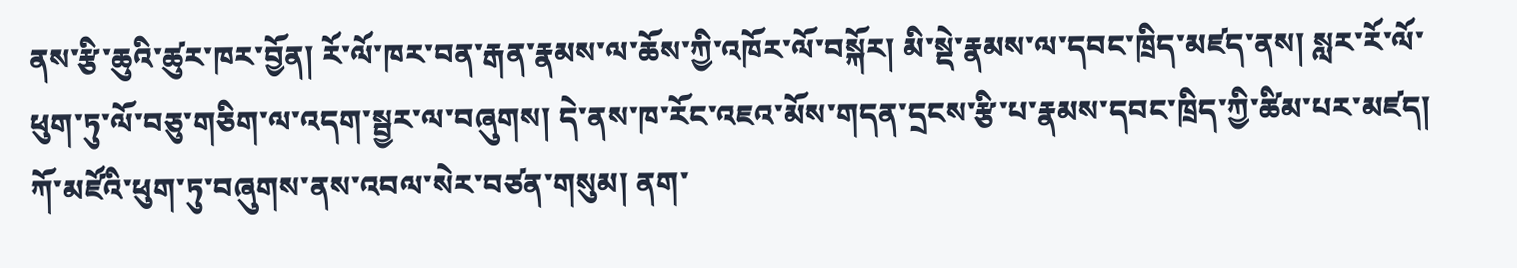ནས་རྩི་ཆུའི་ཚུར་ཁར་བྱོན། རོ་ལོ་ཁར་བན་རྒན་རྣམས་ལ་ཆོས་ཀྱི་འཁོར་ལོ་བསྐོར། མི་སྡེ་རྣམས་ལ་དབང་ཁྲིད་མཛད་ནས། སླར་རོ་ལོ་ཕུག་ཏུ་ལོ་བཅུ་གཅིག་ལ་འདག་སྦྱར་ལ་བཞུགས། དེ་ནས་ཁ་རོང་འཇའ་མོས་གདན་དྲངས་རྩི་པ་རྣམས་དབང་ཁྲིད་ཀྱི་ཚིམ་པར་མཛད། ཀོ་མཛོའི་ཕུག་ཏུ་བཞུགས་ནས་འབལ་སེར་བཙན་གསུམ། ནག་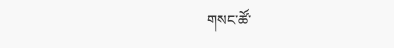གསང་ཚོ་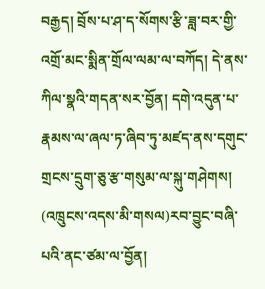བརྒྱད། བྲོས་པ་ཤ་ད་སོགས་རྩི་ཟླ་བར་གྱི་འགྲོ་མང་སྨིན་གྲོལ་ལམ་ལ་བཀོད། དེ་ནས་ཀིལ་སྣའི་གདན་སར་བྱོན། དགེ་འདུན་པ་རྣམས་ལ་ཞལ་ཏ་ཞིབ་ཏུ་མཛད་ནས་དགུང་གྲངས་དྲུག་ཅུ་རྩ་གསུམ་ལ་སྐུ་གཤེགས། (འཁྲུངས་འདས་མི་གསལ)རབ་བྱུང་བཞི་པའི་ནང་ཙམ་ལ་བྱོན།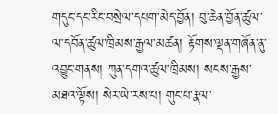གདུང་དང་རིང་བསྲེལ་དཔག་མེད་བྱོན། བུ་ཆེན་བྱོན་ཚུལ་ལ་དབོན་ཚུལ་ཁྲིམས་རྒྱལ་མཚན། རྟོགས་ལྡན་གཞོན་ནུ་འབྱུང་གནས། ཀུན་དགའ་ཚུལ་ཁྲིམས། སངས་རྒྱས་མཐའ་ལྟོས། སེར་ཡེ་རས་པ། གུང་པ་རྣལ་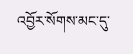འབྱོར་སོགས་མང་དུ་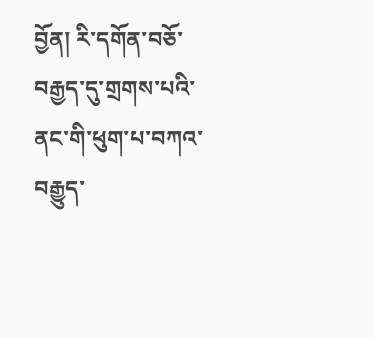བྱོན། རི་དགོན་བཅོ་བརྒྱད་དུ་གྲགས་པའི་ནང་གི་ཕུག་པ་བཀའ་བརྒྱུད་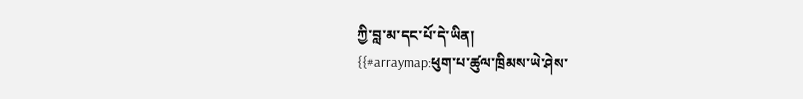ཀྱི་བླ་མ་དང་པོ་དེ་ཡིན།
{{#arraymap:ཕུག་པ་ཚུལ་ཁྲིམས་ཡེ་ཤེས་